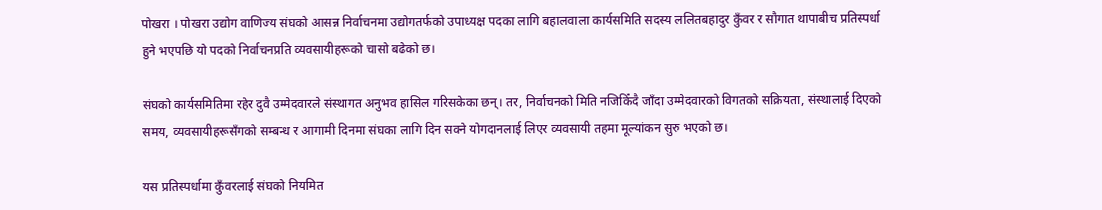पोखरा । पोखरा उद्योग वाणिज्य संघको आसन्न निर्वाचनमा उद्योगतर्फको उपाध्यक्ष पदका लागि बहालवाला कार्यसमिति सदस्य ललितबहादुर कुँवर र सौगात थापाबीच प्रतिस्पर्धा हुने भएपछि यो पदको निर्वाचनप्रति व्यवसायीहरूको चासो बढेको छ।

संघको कार्यसमितिमा रहेर दुवै उम्मेदवारले संस्थागत अनुभव हासिल गरिसकेका छन्। तर, निर्वाचनको मिति नजिकिँदै जाँदा उम्मेदवारको विगतको सक्रियता, संस्थालाई दिएको समय, व्यवसायीहरूसँगको सम्बन्ध र आगामी दिनमा संघका लागि दिन सक्ने योगदानलाई लिएर व्यवसायी तहमा मूल्यांकन सुरु भएको छ।

यस प्रतिस्पर्धामा कुँवरलाई संघको नियमित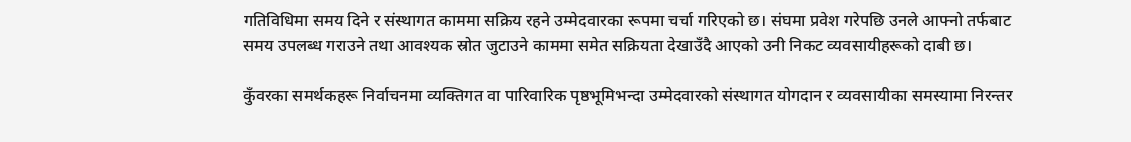गतिविधिमा समय दिने र संस्थागत काममा सक्रिय रहने उम्मेदवारका रूपमा चर्चा गरिएको छ। संघमा प्रवेश गरेपछि उनले आफ्नो तर्फबाट समय उपलब्ध गराउने तथा आवश्यक स्रोत जुटाउने काममा समेत सक्रियता देखाउँदै आएको उनी निकट व्यवसायीहरूको दाबी छ।

कुँवरका समर्थकहरू निर्वाचनमा व्यक्तिगत वा पारिवारिक पृष्ठभूमिभन्दा उम्मेदवारको संस्थागत योगदान र व्यवसायीका समस्यामा निरन्तर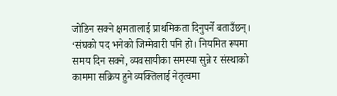जोडिन सक्ने क्षमतालाई प्राथमिकता दिनुपर्ने बताउँछन्। ‘संघको पद भनेको जिम्मेवारी पनि हो। नियमित रूपमा समय दिन सक्ने, व्यवसायीका समस्या सुन्ने र संस्थाको काममा सक्रिय हुने व्यक्तिलाई नेतृत्वमा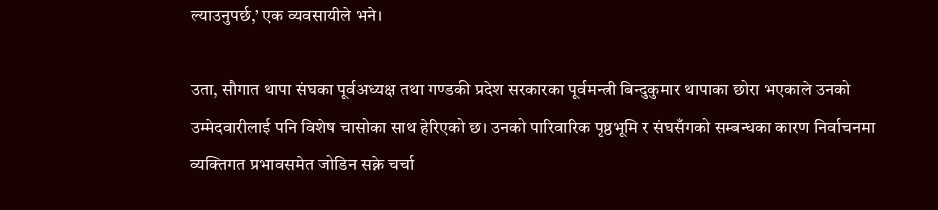ल्याउनुपर्छ,’ एक व्यवसायीले भने।

उता, सौगात थापा संघका पूर्वअध्यक्ष तथा गण्डकी प्रदेश सरकारका पूर्वमन्त्री बिन्दुकुमार थापाका छोरा भएकाले उनको उम्मेदवारीलाई पनि विशेष चासोका साथ हेरिएको छ। उनको पारिवारिक पृष्ठभूमि र संघसँगको सम्बन्धका कारण निर्वाचनमा व्यक्तिगत प्रभावसमेत जोडिन सक्ने चर्चा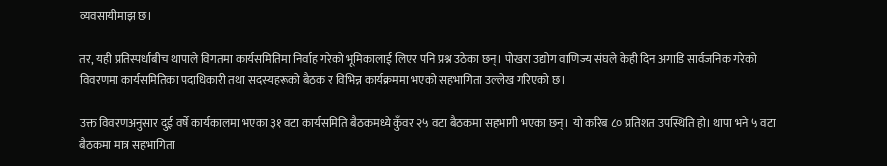व्यवसायीमाझ छ।

तर, यही प्रतिस्पर्धाबीच थापाले विगतमा कार्यसमितिमा निर्वाह गरेको भूमिकालाई लिएर पनि प्रश्न उठेका छन्। पोखरा उद्योग वाणिज्य संघले केही दिन अगाडि सार्वजनिक गरेको विवरणमा कार्यसमितिका पदाधिकारी तथा सदस्यहरूको बैठक र विभिन्न कार्यक्रममा भएको सहभागिता उल्लेख गरिएको छ।

उक्त विवरणअनुसार दुई वर्षे कार्यकालमा भएका ३१ वटा कार्यसमिति बैठकमध्ये कुँवर २५ वटा बैठकमा सहभागी भएका छन्। यो करिब ८० प्रतिशत उपस्थिति हो। थापा भने ५ वटा बैठकमा मात्र सहभागिता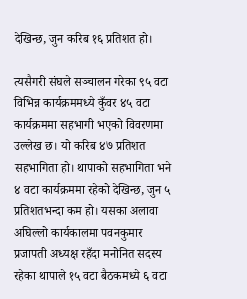देखिन्छ, जुन करिब १६ प्रतिशत हो।

त्यसैगरी संघले सञ्चालन गरेका ९५ वटा विभिन्न कार्यक्रममध्ये कुँवर ४५ वटा कार्यक्रममा सहभागी भएको विवरणमा उल्लेख छ। यो करिब ४७ प्रतिशत सहभागिता हो। थापाको सहभागिता भने ४ वटा कार्यक्रममा रहेको देखिन्छ, जुन ५ प्रतिशतभन्दा कम हो। यसका अलावा अघिल्लो कार्यकालमा पवनकुमार प्रजापती अध्यक्ष रहँदा मनोनित सदस्य रहेका थापाले १५ वटा बैठकमध्ये ६ वटा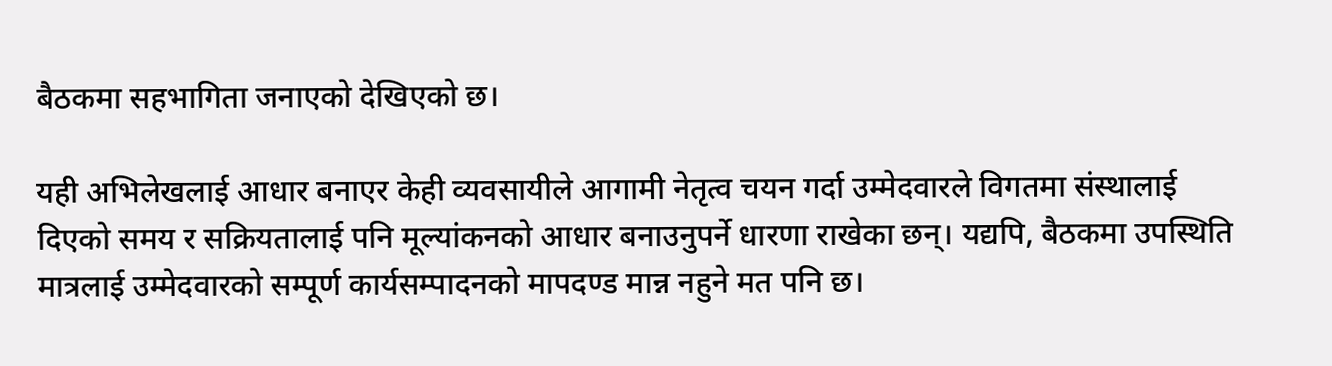बैठकमा सहभागिता जनाएको देखिएको छ।

यही अभिलेखलाई आधार बनाएर केही व्यवसायीले आगामी नेतृत्व चयन गर्दा उम्मेदवारले विगतमा संस्थालाई दिएको समय र सक्रियतालाई पनि मूल्यांकनको आधार बनाउनुपर्ने धारणा राखेका छन्। यद्यपि, बैठकमा उपस्थिति मात्रलाई उम्मेदवारको सम्पूर्ण कार्यसम्पादनको मापदण्ड मान्न नहुने मत पनि छ।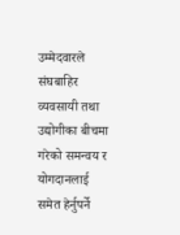उम्मेदवारले संघबाहिर व्यवसायी तथा उद्योगीका बीचमा गरेको समन्वय र योगदानलाई समेत हेर्नुपर्ने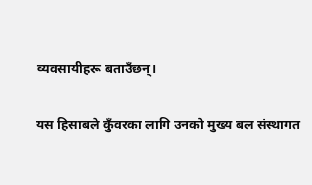व्यवसायीहरू बताउँछन्।

यस हिसाबले कुँवरका लागि उनको मुख्य बल संस्थागत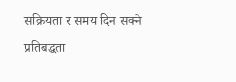सक्रियता र समय दिन सक्ने प्रतिबद्धता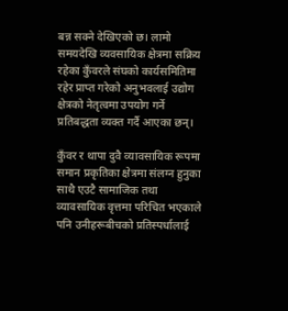बन्न सक्ने देखिएको छ। लामो समयदेखि व्यवसायिक क्षेत्रमा सक्रिय रहेका कुँवरले संघको कार्यसमितिमा रहेर प्राप्त गरेको अनुभवलाई उद्योग क्षेत्रको नेतृत्वमा उपयोग गर्ने प्रतिबद्धता व्यक्त गर्दै आएका छन्।

कुँवर र थापा दुवै व्यावसायिक रूपमा समान प्रकृतिका क्षेत्रमा संलग्न हुनुका साथै एउटै सामाजिक तथा व्यावसायिक वृत्तमा परिचित भएकाले पनि उनीहरूबीचको प्रतिस्पर्धालाई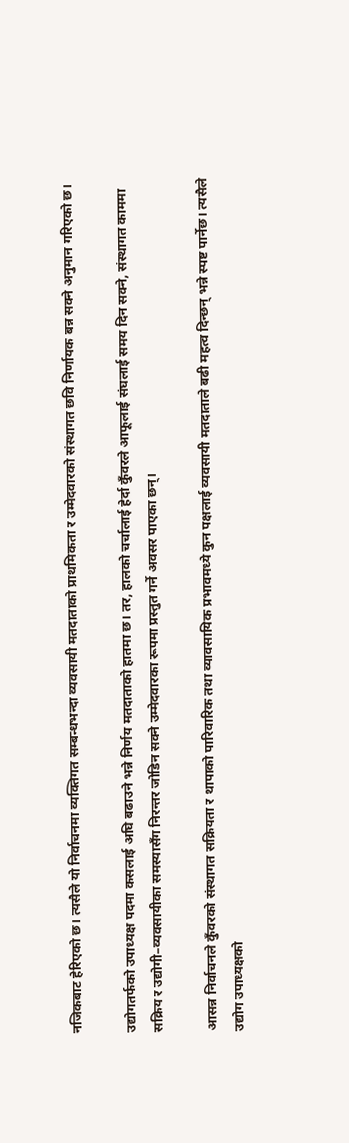नजिकबाट हेरिएको छ। त्यसैले यो निर्वाचनमा व्यक्तिगत सम्बन्धभन्दा व्यवसायी मतदाताको प्राथमिकता र उम्मेदवारको संस्थागत छवि निर्णायक बन्न सक्ने अनुमान गरिएको छ।

उद्योगतर्फको उपाध्यक्ष पदमा कसलाई अघि बढाउने भन्ने निर्णय मतदाताको हातमा छ। तर, हालको चर्चालाई हेर्दा कुँवरले आफूलाई संघलाई समय दिन सक्ने, संस्थागत काममा सक्रिय र उद्योगी–व्यवसायीका समस्यासँग निरन्तर जोडिन सक्ने उम्मेदवारका रूपमा प्रस्तुत गर्ने अवसर पाएका छन्।

आसन्न निर्वाचनले कुँवरको संस्थागत सक्रियता र थापाको पारिवारिक तथा व्यावसायिक प्रभावमध्ये कुन पक्षलाई व्यवसायी मतदाताले बढी महत्व दिन्छन् भन्ने स्पष्ट पार्नेछ। त्यसैले उद्योग उपाध्यक्षको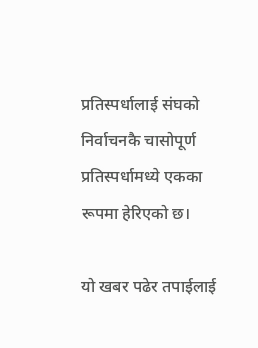प्रतिस्पर्धालाई संघको निर्वाचनकै चासोपूर्ण प्रतिस्पर्धामध्ये एकका रूपमा हेरिएको छ।

यो खबर पढेर तपाईलाई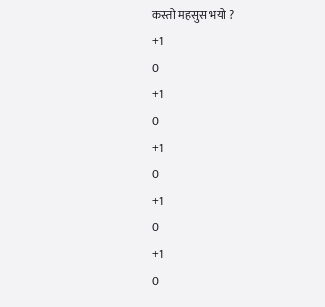कस्तो महसुस भयो ?
+1
0
+1
0
+1
0
+1
0
+1
0